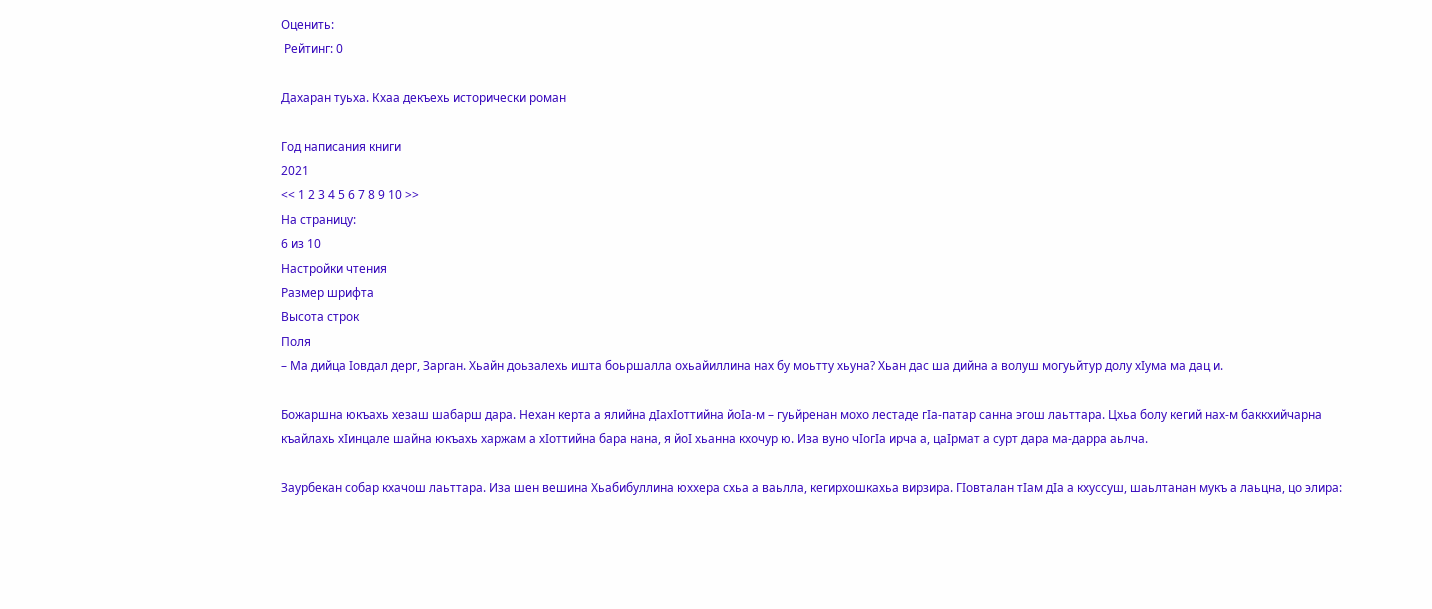Оценить:
 Рейтинг: 0

Дахаран туьха. Кхаа декъехь исторически роман

Год написания книги
2021
<< 1 2 3 4 5 6 7 8 9 10 >>
На страницу:
6 из 10
Настройки чтения
Размер шрифта
Высота строк
Поля
– Ма дийца Iовдал дерг, Зарган. Хьайн доьзалехь ишта боьршалла охьайиллина нах бу моьтту хьуна? Хьан дас ша дийна а волуш могуьйтур долу хIума ма дац и.

Божаршна юкъахь хезаш шабарш дара. Нехан керта а ялийна дIахIоттийна йоIа-м – гуьйренан мохо лестаде гIа-патар санна эгош лаьттара. Цхьа болу кегий нах-м баккхийчарна къайлахь хIинцале шайна юкъахь харжам а хIоттийна бара нана, я йоI хьанна кхочур ю. Иза вуно чIогIа ирча а, цаIрмат а сурт дара ма-дарра аьлча.

Заурбекан собар кхачош лаьттара. Иза шен вешина Хьабибуллина юххера схьа а ваьлла, кегирхошкахьа вирзира. ГIовталан тIам дIа а кхуссуш, шаьлтанан мукъ а лаьцна, цо элира: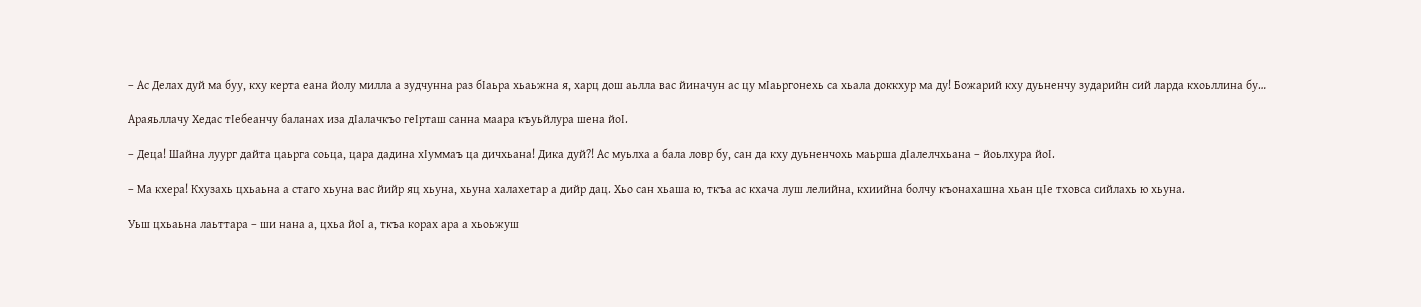– Ас Делах дуй ма буу, кху керта еана йолу милла а зудчунна раз бIаьра хьаьжна я, харц дош аьлла вас йиначун ас цу мIаьргонехь са хьала доккхур ма ду! Божарий кху дуьненчу зударийн сий ларда кхоьллина бу…

Араяьллачу Хедас тIебеанчу баланах иза дIалачкъо геIрташ санна маара къуьйлура шена йоI.

– Деца! Шайна луург дайта цаьрга соьца, цара дадина хIуммаъ ца дичхьана! Дика дуй?! Ас муьлха а бала ловр бу, сан да кху дуьненчохь маьрша дIалелчхьана – йоьлхура йоI.

– Ма кхера! Кхузахь цхьаьна а стаго хьуна вас йийр яц хьуна, хьуна халахетар а дийр дац. Хьо сан хьаша ю, ткъа ас кхача луш лелийна, кхиийна болчу къонахашна хьан цIе тховса сийлахь ю хьуна.

Уьш цхьаьна лаьттара – ши нана а, цхьа йоI а, ткъа корах ара а хьоьжуш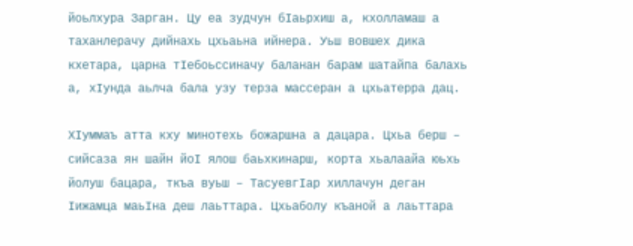йоьлхура Зарган. Цу еа зудчун бIаьрхиш а, кхолламаш а таханлерачу дийнахь цхьаьна ийнера. Уьш вовшех дика кхетара, царна тIебоьссиначу баланан барам шатайпа балахь а, хIунда аьлча бала узу терза массеран а цхьатерра дац.

ХIуммаъ атта кху минотехь божаршна а дацара. Цхьа берш – сийсаза ян шайн йоI ялош баьхкинарш, корта хьалаайа юьхь йолуш бацара, ткъа вуьш – ТасуевгIар хиллачун деган Iижамца маьIна деш лаьттара. Цхьаболу къаной а лаьттара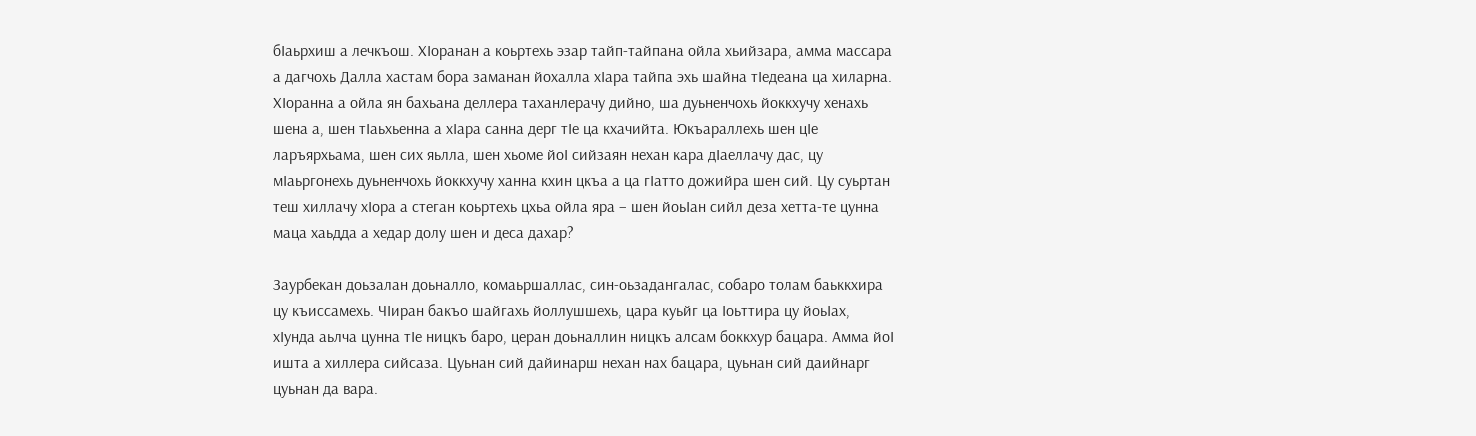бIаьрхиш а лечкъош. ХIоранан а коьртехь эзар тайп-тайпана ойла хьийзара, амма массара а дагчохь Далла хастам бора заманан йохалла хIара тайпа эхь шайна тIедеана ца хиларна. ХIоранна а ойла ян бахьана деллера таханлерачу дийно, ша дуьненчохь йоккхучу хенахь шена а, шен тIаьхьенна а хIара санна дерг тIе ца кхачийта. Юкъараллехь шен цIе ларъярхьама, шен сих яьлла, шен хьоме йоI сийзаян нехан кара дIаеллачу дас, цу мIаьргонехь дуьненчохь йоккхучу ханна кхин цкъа а ца гIатто дожийра шен сий. Цу суьртан теш хиллачу хIора а стеган коьртехь цхьа ойла яра – шен йоьIан сийл деза хетта-те цунна маца хаьдда а хедар долу шен и деса дахар?

Заурбекан доьзалан доьналло, комаьршаллас, син-оьзадангалас, собаро толам баьккхира цу къиссамехь. ЧIиран бакъо шайгахь йоллушшехь, цара куьйг ца Iоьттира цу йоьIах, хIунда аьлча цунна тIе ницкъ баро, церан доьналлин ницкъ алсам боккхур бацара. Амма йоI ишта а хиллера сийсаза. Цуьнан сий дайинарш нехан нах бацара, цуьнан сий даийнарг цуьнан да вара.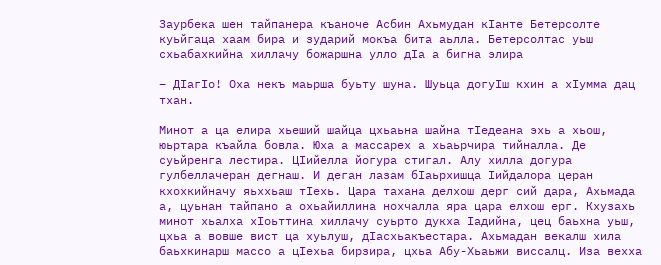Заурбека шен тайпанера къаноче Асбин Ахьмудан кIанте Бетерсолте куьйгаца хаам бира и зударий мокъа бита аьлла. Бетерсолтас уьш схьабахкийна хиллачу божаршна улло дIа а бигна элира

– ДIагIо! Оха некъ маьрша буьту шуна. Шуьца догуIш кхин а хIумма дац тхан.

Минот а ца елира хьеший шайца цхьаьна шайна тIедеана эхь а хьош, юьртара къайла бовла. Юха а массарех а хьаьрчира тийналла. Де суьйренга лестира. ЦIийелла йогура стигал. Алу хилла догура гулбеллачеран дегнаш. И деган лазам бIаьрхишца Iийдалора церан кхохкийначу яьххьаш тIехь. Цара тахана делхош дерг сий дара, Ахьмада а, цуьнан тайпано а охьайиллина нохчалла яра цара елхош ерг. Кхузахь минот хьалха хIоьттина хиллачу суьрто дукха Iадийна, цец баьхна уьш, цхьа а вовше вист ца хуьлуш, дIасхьакъестара. Ахьмадан векалш хила баьхкинарш массо а цIехьа бирзира, цхьа Абу-Хьаьжи виссалц. Иза вехха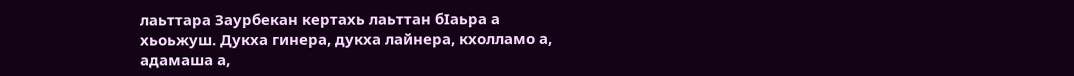лаьттара Заурбекан кертахь лаьттан бIаьра а хьоьжуш. Дукха гинера, дукха лайнера, кхолламо а, адамаша а,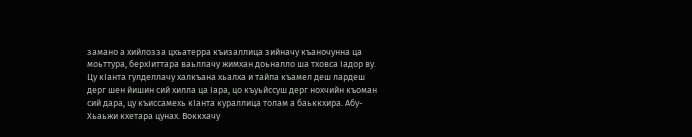замано а хийлозза цхьатерра къизаллица зийначу къаночунна ца моьттура, берхIиттара ваьллачу жимхан доьналло ша тховса Iадор ву. Цу кIанта гулделлачу халкъана хьалха и тайпа къамел деш лардеш дерг шен йишин сий хилла ца Iара, цо къуьйссуш дерг нохчийн къоман сий дара, цу къиссамехь кIанта кураллица толам а баьккхира. Абу-Хьаьжи кхетара цунах. Воккхачу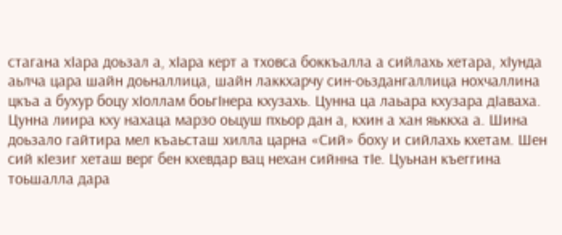стагана хIара доьзал а, хIара керт а тховса боккъалла а сийлахь хетара, хIунда аьлча цара шайн доьналлица, шайн лаккхарчу син-оьздангаллица нохчаллина цкъа а бухур боцу хIоллам боьгIнера кхузахь. Цунна ца лаьара кхузара дIаваха. Цунна лиира кху нахаца марзо оьцуш пхьор дан а, кхин а хан яьккха а. Шина доьзало гайтира мел къаьсташ хилла царна «Сий» боху и сийлахь кхетам. Шен сий кIезиг хеташ верг бен кхевдар вац нехан сийнна тIе. Цуьнан къеггина тоьшалла дара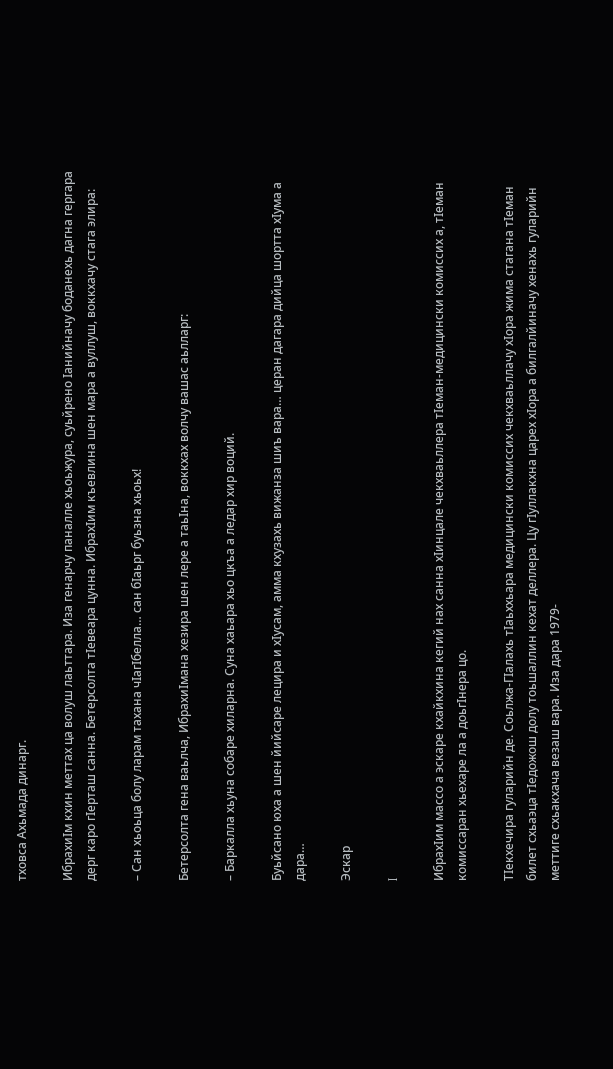тховса Ахьмада динарг.

ИбрахиIм кхин меттах ца волуш лаьттара. Иза генарчу паналле хьоьжура, суьйрено Iанийначу боданехь дагна гергара дерг каро гIерташ санна. Бетерсолта тIевеара цунна. ИбрахIим къевлина шен мара а вуллуш, воккхачу стага элира:

– Сан хьоьца болу ларам тахана чIагIбелла… сан бIаьрг буьзна хьоьх!

Бетерсолта гена ваьлча, ИбрахиIмана хезира шен лере а таьIна, воккхах волчу вашас аьлларг:

– Баркалла хьуна собаре хиларна. Суна хаьара хьо цкъа а ледар хир воций.

Буьйсано юха а шен йийсаре лецира и хIусам, амма кхузахь вижанза шиъ вара… церан дагара дийца шортта хIума а дара…

Эскар

I

ИбрахIим массо а эскаре кхайкхина кегий нах санна хIинцале чекхваьллера тIеман-медицински комиссих а, тIеман комиссаран хьехаре ла а доьгIнера цо.

ТIекхечира гуларийн де. Соьлжа-ГIалахь тIаьххьара медицински комиссих чекхваьллачу хIора жима стагана тIеман билет схьаэца тIедожош долу тоьшаллин кехат деллера. Цу гIуллакхна царех хIора а билгалйиначу хенахь гуларийн меттиге схьакхача везаш вара. Иза дара 1979-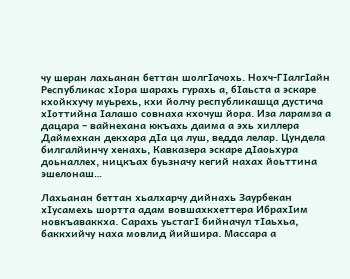чу шеран лахьанан беттан шолгIачохь. Нохч-ГIалгIайн Республикас хIора шарахь гурахь а, бIаьста а эскаре кхойкхучу муьрехь, кхи йолчу республикашца дустича хIоттийна Iалашо совнаха кхочуш йора. Иза ларамза а дацара – вайнехана юкъахь даима а эхь хиллера Даймехкан декхара дIа ца луш, ведда лелар. Цундела билгалйинчу хенахь, Кавказера эскаре дIаоьхура доьналлех, ницкъах буьзначу кегий нахах йоьттина эшелонаш…

Лахьанан беттан хьалхарчу дийнахь Заурбекан хIусамехь шортта адам вовшахкхеттера ИбрахIим новкъаваккха. Сарахь уьстагI бийначул тIаьхьа, баккхийчу наха мовлид йийшира. Массара а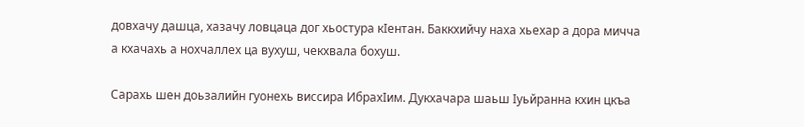довхачу дашца, хазачу ловцаца дог хьостура кIентан. Баккхийчу наха хьехар а дора мичча а кхачахь а нохчаллех ца вухуш, чекхвала бохуш.

Сарахь шен доьзалийн гуонехь виссира ИбрахIим. Дукхачара шаьш Iуьйранна кхин цкъа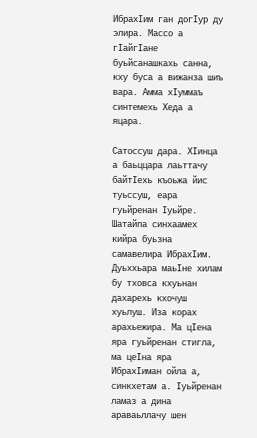ИбрахIим ган догIур ду элира. Массо а гIайгIане буьйсанашкахь санна, кху буса а вижанза шиъ вара. Амма хIуммаъ синтемехь Хеда а яцара.

Сатоссуш дара. ХIинца а баьццара лаьттачу байтIехь къоьжа йис туьссуш, еара гуьйренан Iуьйре. Шатайпа синхаамех кийра буьзна самавелира ИбрахIим. Дуьххьара маьIне хилам бу тховса кхуьнан дахарехь кхочуш хуьлуш. Иза корах арахьежира. Ма цIена яра гуьйренан стигла, ма цеIна яра ИбрахIиман ойла а, синкхетам а. Iуьйренан ламаз а дина араваьллачу шен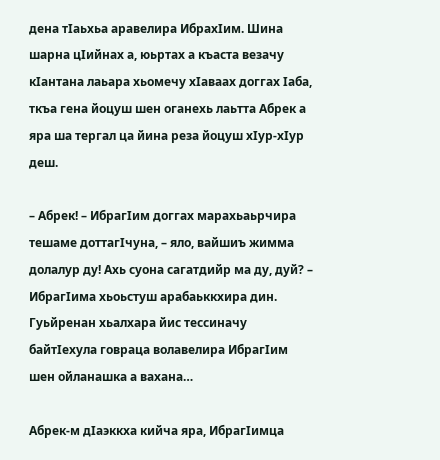дена тIаьхьа аравелира ИбрахIим. Шина шарна цIийнах а, юьртах а къаста везачу кIантана лаьара хьомечу хIаваах доггах Iаба, ткъа гена йоцуш шен оганехь лаьтта Абрек а яра ша тергал ца йина реза йоцуш хIур-хIур деш.

– Абрек! – ИбрагIим доггах марахьаьрчира тешаме доттагIчуна, – яло, вайшиъ жимма долалур ду! Ахь суона сагатдийр ма ду, дуй? – ИбрагIима хьоьстуш арабаьккхира дин. Гуьйренан хьалхара йис тессиначу байтIехула говраца волавелира ИбрагIим шен ойланашка а вахана…

Абрек-м дIаэккха кийча яра, ИбрагIимца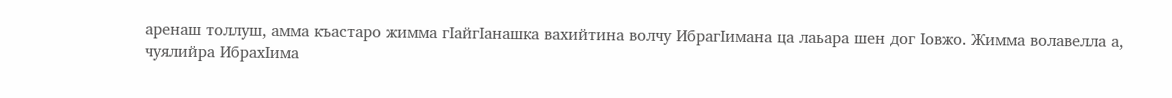аренаш толлуш, амма къастаро жимма гIайгIанашка вахийтина волчу ИбрагIимана ца лаьара шен дог Iовжо. Жимма волавелла а, чуялийра ИбрахIима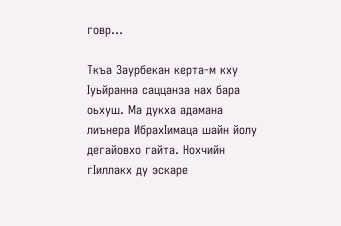говр…

Ткъа Заурбекан керта-м кху Iуьйранна саццанза нах бара оьхуш. Ма дукха адамана лиънера ИбрахIимаца шайн йолу дегайовхо гайта. Нохчийн гIиллакх ду эскаре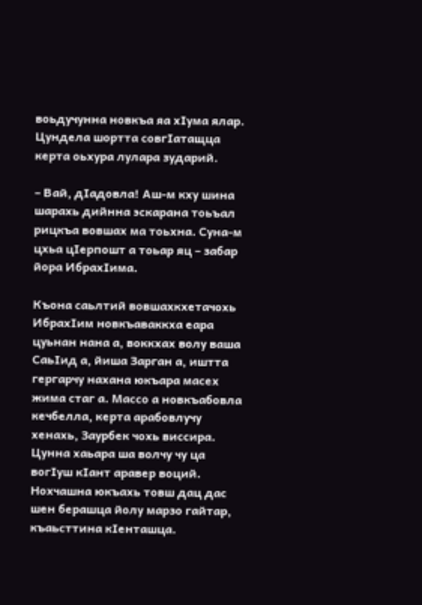воьдучунна новкъа яа хIума ялар. Цундела шортта совгIатащца керта оьхура лулара зударий.

– Вай, дIадовла! Аш-м кху шина шарахь дийнна эскарана тоьъал рицкъа вовшах ма тоьхна. Суна-м цхьа цIерпошт а тоьар яц – забар йора ИбрахIима.

Къона саьлтий вовшахкхетачохь ИбрахIим новкъаваккха еара цуьнан нана а, воккхах волу ваша СаьIид а, йиша Зарган а, иштта гергарчу нахана юкъара масех жима стаг а. Массо а новкъабовла кечбелла, керта арабовлучу хенахь, Заурбек чохь виссира. Цунна хаьара ша волчу чу ца вогIуш кIант аравер воций. Нохчашна юкъахь товш дац дас шен берашца йолу марзо гайтар, къаьсттина кIенташца.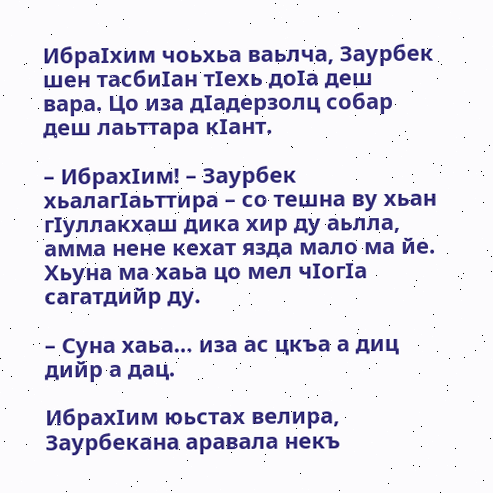ИбраIхим чоьхьа ваьлча, Заурбек шен тасбиIан тIехь доIа деш вара. Цо иза дIадерзолц собар деш лаьттара кIант.

– ИбрахIим! – Заурбек хьалагIаьттира – со тешна ву хьан гIуллакхаш дика хир ду аьлла, амма нене кехат язда мало ма йе. Хьуна ма хаьа цо мел чIогIа сагатдийр ду.

– Суна хаьа… иза ас цкъа а диц дийр а дац.

ИбрахIим юьстах велира, Заурбекана аравала некъ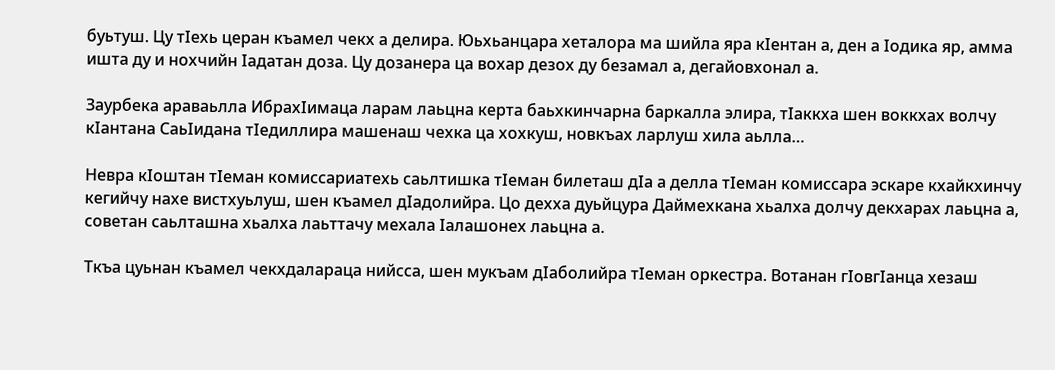буьтуш. Цу тIехь церан къамел чекх а делира. Юьхьанцара хеталора ма шийла яра кIентан а, ден а Iодика яр, амма ишта ду и нохчийн Iадатан доза. Цу дозанера ца вохар дезох ду безамал а, дегайовхонал а.

Заурбека араваьлла ИбрахIимаца ларам лаьцна керта баьхкинчарна баркалла элира, тIаккха шен воккхах волчу кIантана СаьIидана тIедиллира машенаш чехка ца хохкуш, новкъах ларлуш хила аьлла…

Невра кIоштан тIеман комиссариатехь саьлтишка тIеман билеташ дIа а делла тIеман комиссара эскаре кхайкхинчу кегийчу нахе вистхуьлуш, шен къамел дIадолийра. Цо дехха дуьйцура Даймехкана хьалха долчу декхарах лаьцна а, советан саьлташна хьалха лаьттачу мехала Iалашонех лаьцна а.

Ткъа цуьнан къамел чекхдалараца нийсса, шен мукъам дIаболийра тIеман оркестра. Вотанан гIовгIанца хезаш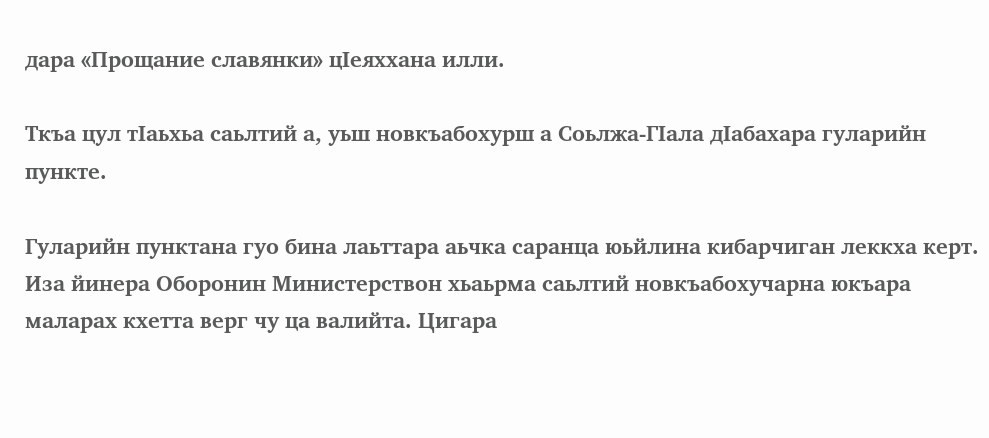дара «Прощание славянки» цIеяххана илли.

Ткъа цул тIаьхьа саьлтий а, уьш новкъабохурш а Соьлжа-ГIала дIабахара гуларийн пункте.

Гуларийн пунктана гуо бина лаьттара аьчка саранца юьйлина кибарчиган леккха керт. Иза йинера Оборонин Министерствон хьаьрма саьлтий новкъабохучарна юкъара маларах кхетта верг чу ца валийта. Цигара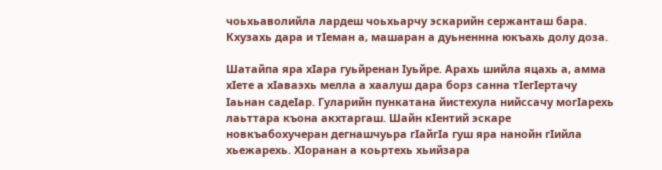чоьхьаволийла лардеш чоьхьарчу эскарийн сержанташ бара. Кхузахь дара и тIеман а, машаран а дуьненнна юкъахь долу доза.

Шатайпа яра хIара гуьйренан Iуьйре. Арахь шийла яцахь а, амма хIете а хIаваэхь мелла а хаалуш дара борз санна тIегIертачу Iаьнан садеIар. Гуларийн пункатана йистехула нийссачу могIарехь лаьттара къона акхтаргаш. Шайн кIентий эскаре новкъабохучеран дегнашчуьра гIайгIа гуш яра нанойн гIийла хьежарехь. ХIоранан а коьртехь хьийзара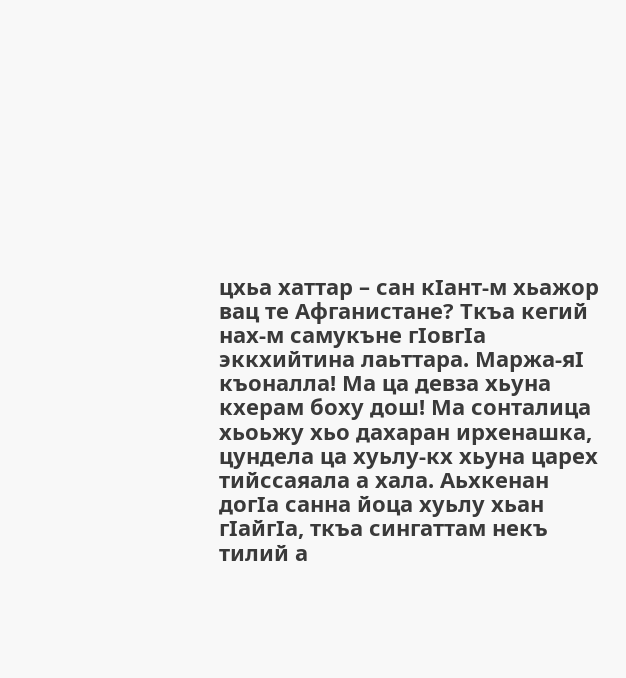цхьа хаттар – сан кIант-м хьажор вац те Афганистане? Ткъа кегий нах-м самукъне гIовгIа эккхийтина лаьттара. Маржа-яI къоналла! Ма ца девза хьуна кхерам боху дош! Ма сонталица хьоьжу хьо дахаран ирхенашка, цундела ца хуьлу-кх хьуна царех тийссаяала а хала. Аьхкенан догIа санна йоца хуьлу хьан гIайгIа, ткъа сингаттам некъ тилий а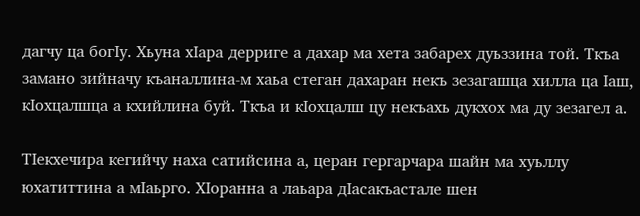дагчу ца богIу. Хьуна хIара дерриге а дахар ма хета забарех дуьззина той. Ткъа замано зийначу къаналлина-м хаьа стеган дахаран некъ зезагашца хилла ца Iаш, кIохцалшца а кхийлина буй. Ткъа и кIохцалш цу некъахь дукхох ма ду зезагел а.

ТIекхечира кегийчу наха сатийсина а, церан гергарчара шайн ма хуьллу юхатиттина а мIаьрго. ХIоранна а лаьара дIасакъастале шен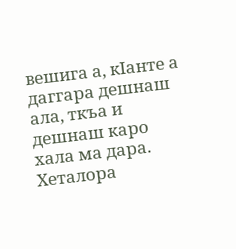вешига а, кIанте а даггара дешнаш ала, ткъа и дешнаш каро хала ма дара. Хеталора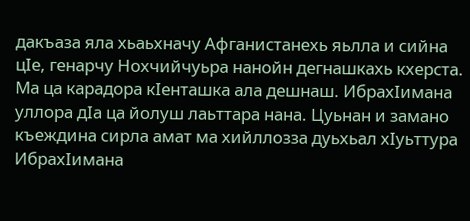дакъаза яла хьаьхначу Афганистанехь яьлла и сийна цIе, генарчу Нохчийчуьра нанойн дегнашкахь кхерста. Ма ца карадора кIенташка ала дешнаш. ИбрахIимана уллора дIа ца йолуш лаьттара нана. Цуьнан и замано къеждина сирла амат ма хийллозза дуьхьал хIуьттура ИбрахIимана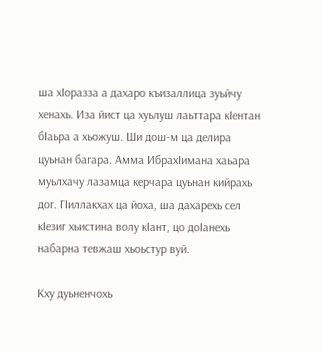ша хIоразза а дахаро къизаллица зуьйчу хенахь. Иза йист ца хуьлуш лаьттара кIентан бIаьра а хьожуш. Ши дош-м ца делира цуьнан багара. Амма ИбрахIимана хаьара муьлхачу лазамца керчара цуьнан кийрахь дог. ГIиллакхах ца йоха, ша дахарехь сел кIезиг хьистина волу кIант, цо доIанехь набарна тевжаш хьоьстур вуй.

Кху дуьненчохь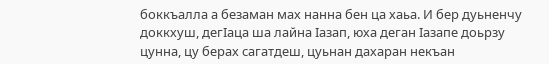боккъалла а безаман мах нанна бен ца хаьа. И бер дуьненчу доккхуш, дегIаца ша лайна Iазап, юха деган Iазапе доьрзу цунна, цу берах сагатдеш, цуьнан дахаран некъан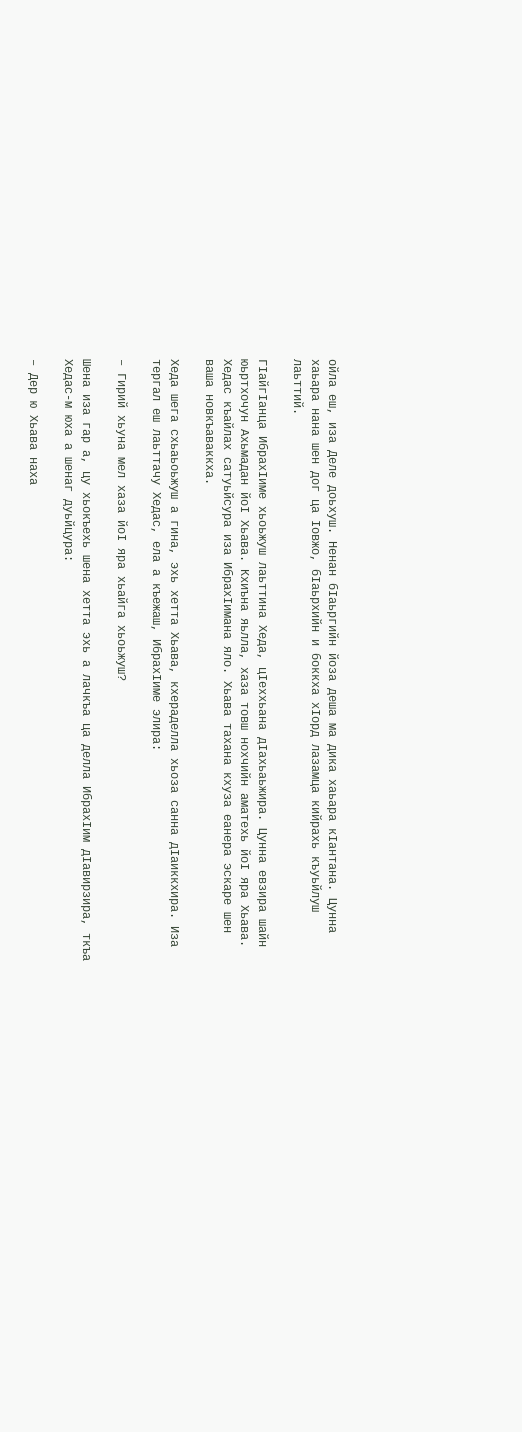ойла еш, иза Деле доьхуш. Ненан бIаьргийн йоза деша ма дика хаьара кIантана. Цунна хаьара нана шен дог ца Iовжо, бIаьрхийн и боккха хIорд лазамца кийрахь къуьйлуш лаьттий.

ГIайгIанца ИбрахIиме хьоьжуш лаьттина Хеда, цIеххьана дIахьаьжира. Цунна евзира шайн юьртхочун Ахьмадан йоI Хьава. Кхиъна яьлла, хаза товш нохчийн аматехь йоI яра Хьава. Хедас къайлах сатуьйсура иза ИбрахIимана яло. Хьава тахана кхуза еанера эскаре шен ваша новкъаваккха.

Хеда шега схьаьоьжуш а гина, эхь хетта Хьава, кхераделла хьоза санна дIаиккхира. Иза тергал еш лаьттачу Хедас, ела а къежаш, ИбрахIиме элира:

– Гирий хьуна мел хаза йоI яра хьайга хьоьжуш?

Шена иза гар а, цу хьокъехь шена хетта эхь а лачкъа ца делла ИбрахIим дIавирзира, ткъа Хедас-м юха а шенаг дуьйцура:

– Дер ю Хьава наха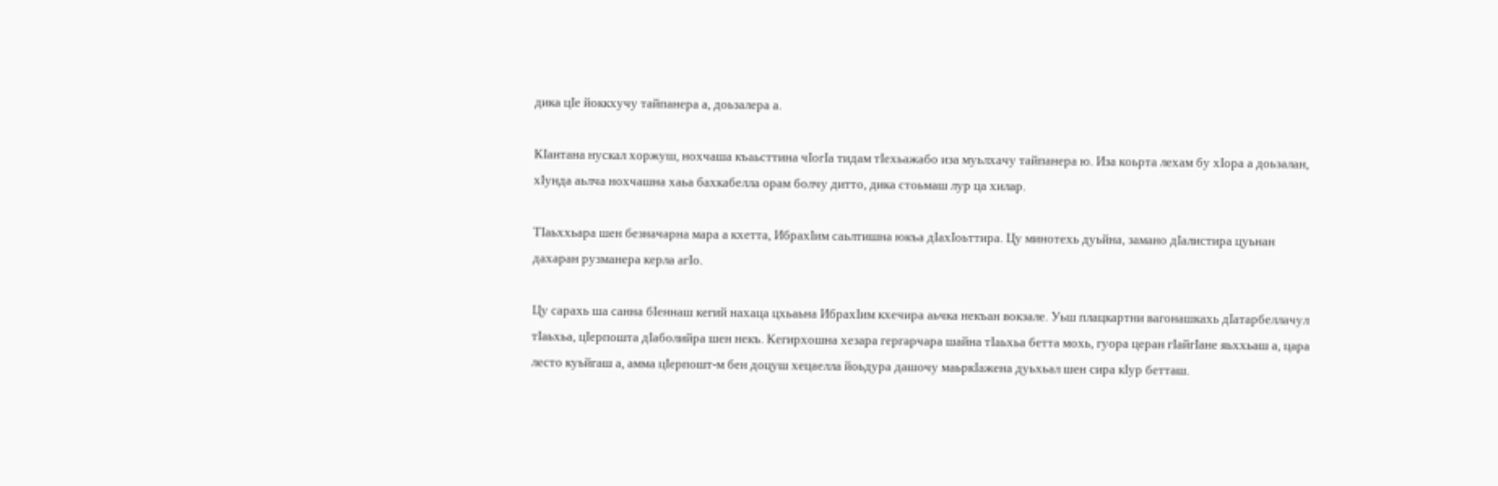дика цIе йоккхучу тайпанера а, доьзалера а.

КIантана нускал хоржуш, нохчаша къаьсттина чIогIа тидам тIехьажабо иза муьлхачу тайпанера ю. Иза коьрта лехам бу хIора а доьзалан, хIунда аьлча нохчашна хаьа бахкабелла орам болчу дитто, дика стоьмаш лур ца хилар.

ТIаьххьара шен безначарна мара а кхетта, ИбрахIим саьлтишна юкъа дIахIоьттира. Цу минотехь дуьйна, замано дIалистира цуьнан дахаран рузманера керла агIо.

Цу сарахь ша санна бIеннаш кегий нахаца цхьаьна ИбрахIим кхечира аьчка некъан вокзале. Уьш плацкартни вагонашкахь дIатарбеллачул тIаьхьа, цIерпошта дIаболийра шен некъ. Кегирхошна хезара гергарчара шайна тIаьхьа бетта мохь, гуора церан гIайгIане яьххьаш а, цара лесто куьйгаш а, амма цIерпошт-м бен доцуш хецаелла йоьдура дашочу маьркIажена дуьхьал шен сира кIур бетташ.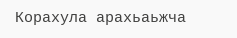Корахула арахьаьжча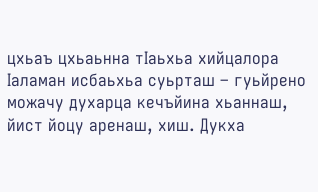цхьаъ цхьаьнна тIаьхьа хийцалора Iаламан исбаьхьа суьрташ – гуьйрено можачу духарца кечъйина хьаннаш, йист йоцу аренаш, хиш. Дукха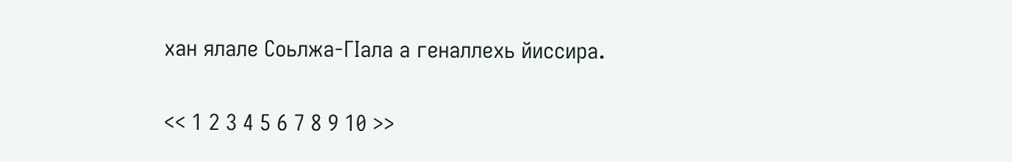хан ялале Соьлжа-ГIала а геналлехь йиссира.

<< 1 2 3 4 5 6 7 8 9 10 >>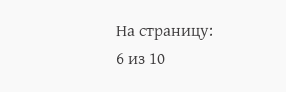На страницу:
6 из 10